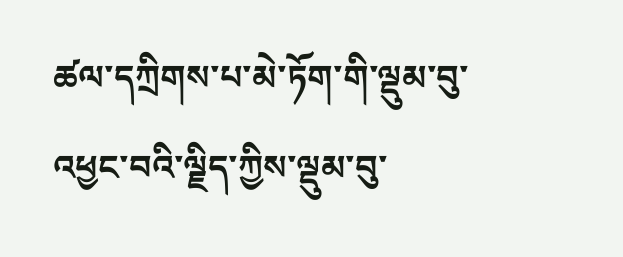ཚལ་དཀྲིགས་པ་མེ་ཏོག་གི་ལྡུམ་བུ་འཕྱང་བའི་ལྗིད་ཀྱིས་ལྡུམ་བུ་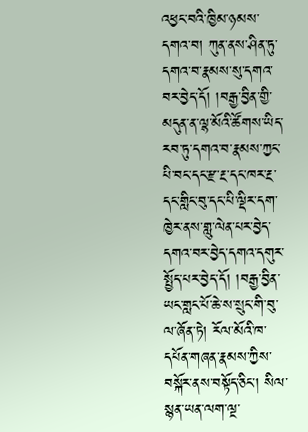འཕྱང་བའི་ཁྱིམ་ཉམས་དགའ་བ། ཀུན་ནས་ཤིན་ཏུ་དགའ་བ་རྣམས་སུ་དགའ་བར་བྱེད་དོ། །བརྒྱ་བྱིན་གྱི་མདུན་ན་ལྷ་མོའི་ཚོགས་ཡིད་རབ་ཏུ་དགའ་བ་རྣམས་ཀྱང་པི་བང་དང་རྫ་རྔ་དང་ཁར་རྔ་དང་གླིང་བུ་དང་པི་ལྡིར་དག་ཁྱེར་ནས་གླུ་ལེན་པར་བྱེད་དགའ་བར་བྱེད་དགའ་དགུར་སྤྱོད་པར་བྱེད་དོ། །བརྒྱ་བྱིན་ཡང་གླང་པོ་ཆེ་ས་སྲུང་གི་བུ་ལ་ཞོན་ཏེ། རོལ་མོའི་ཁ་དཔོན་གཞན་རྣམས་ཀྱིས་བསྐོར་ནས་བསྟོད་ཅིང་། སིལ་སྙན་ཡན་ལག་ལྔ་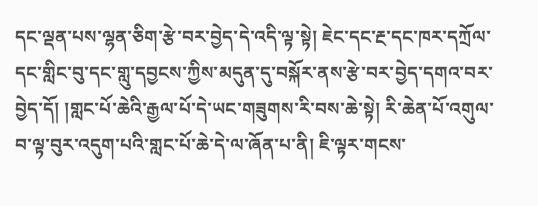དང་ལྡན་པས་ལྷན་ཅིག་རྩེ་བར་བྱེད་དེ་འདི་ལྟ་སྟེ། ཇེང་དང་རྔ་དང་ཁར་དཀྲོལ་དང་གླིང་བུ་དང་གླུ་དབྱངས་ཀྱིས་མདུན་དུ་བསྐོར་ནས་རྩེ་བར་བྱེད་དགའ་བར་བྱེད་དོ། །གླང་པོ་ཆེའི་རྒྱལ་པོ་དེ་ཡང་གཟུགས་རི་བས་ཆེ་སྟེ། རི་ཆེན་པོ་འགུལ་བ་ལྟ་བུར་འདུག་པའི་གླང་པོ་ཆེ་དེ་ལ་ཞོན་པ་ནི། ཇི་ལྟར་གངས་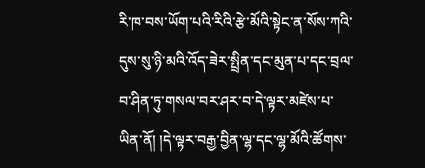རི་ཁ་བས་ཡོག་པའི་རིའི་རྩེ་མོའི་སྟེང་ན་སོས་ཀའི་དུས་སུ་ཉི་མའི་འོད་ཟེར་སྤྲིན་དང་མུན་པ་དང་བྲལ་བ་ཤིན་ཏུ་གསལ་བར་ཤར་བ་དེ་ལྟར་མཛེས་པ་ཡིན་ནོ། །དེ་ལྟར་བརྒྱ་བྱིན་ལྷ་དང་ལྷ་མོའི་ཚོགས་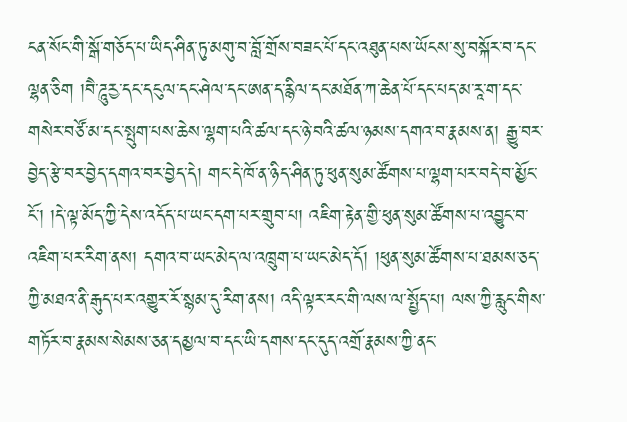ངན་སོང་གི་སྒོ་གཅོད་པ་ཡིད་ཤིན་ཏུ་མགུ་བ་བློ་གྲོས་བཟང་པོ་དང་འཐུན་པས་ཡོངས་སུ་བསྐོར་བ་དང་ལྷན་ཅིག །བཻ་ཌཱུརྱ་དང་དངུལ་དང་ཤེལ་དང་ཨན་ད་རྙིལ་དང་མཐོན་ཀ་ཆེན་པོ་དང་པད་མ་རཱ་ག་དང་གསེར་བཙོ་མ་དང་སྤུག་པས་ཆེས་ལྷག་པའི་ཚལ་དང་ཉེ་བའི་ཚལ་ཉམས་དགའ་བ་རྣམས་ན། རྒྱུ་བར་བྱེད་རྩེ་བར་བྱེད་དགའ་བར་བྱེད་དེ། གང་དེ་ཁོ་ན་ཉིད་ཤིན་ཏུ་ཕུན་སུམ་ཚོགས་པ་ལྷག་པར་བདེ་བ་མྱོང་ངོ་། །དེ་ལྟ་མོད་ཀྱི་དེས་འདོད་པ་ཡང་དག་པར་གྲུབ་པ། འཇིག་རྟེན་གྱི་ཕུན་སུམ་ཚོགས་པ་འབྱུང་བ་འཇིག་པར་རིག་ནས། དགའ་བ་ཡང་མེད་ལ་འཁྲུག་པ་ཡང་མེད་དོ། །ཕུན་སུམ་ཚོགས་པ་ཐམས་ཅད་ཀྱི་མཐའ་ནི་རྒུད་པར་འགྱུར་རོ་སྙམ་དུ་རིག་ནས། འདི་ལྟར་རང་གི་ལས་ལ་སྤྱོད་པ། ལས་ཀྱི་རླུང་གིས་གཏོར་བ་རྣམས་སེམས་ཅན་དམྱལ་བ་དང་ཡི་དགས་དང་དུད་འགྲོ་རྣམས་ཀྱི་ནང་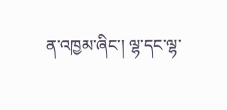ན་འཁྱམ་ཞིང་། ལྷ་དང་ལྷ་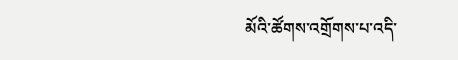མོའི་ཚོགས་འགྲོགས་པ་འདི་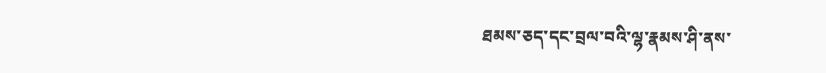ཐམས་ཅད་དང་བྲལ་བའི་ལྷ་རྣམས་ཤི་ནས་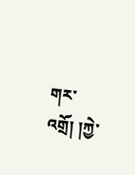གར་འགྲོ། །ཀྱེ་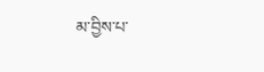མ་བྱིས་པ་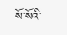སོ་སོའི་